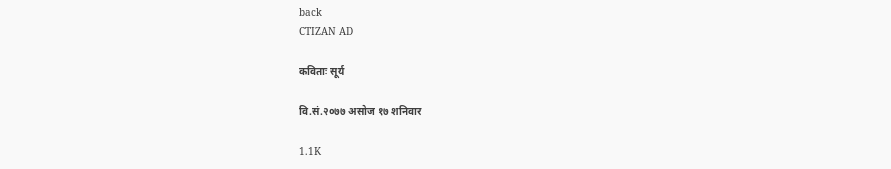back
CTIZAN AD

कविताः सूर्य

वि.सं.२०७७ असोज १७ शनिवार

1.1K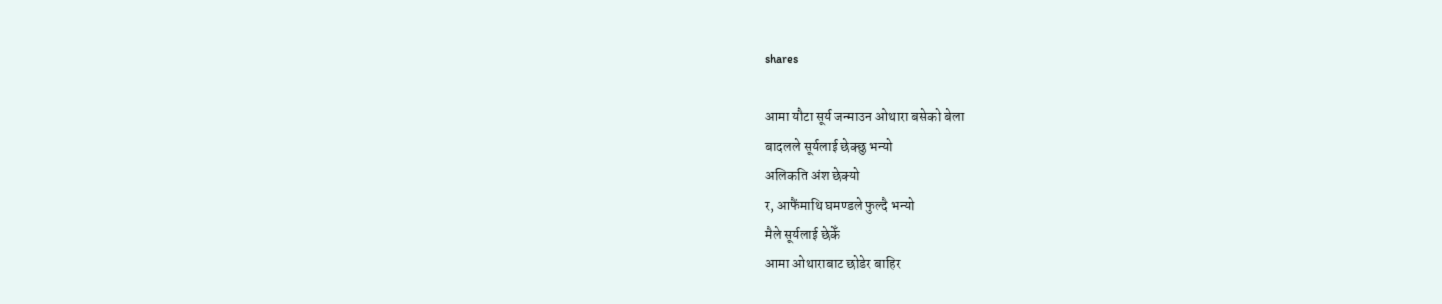shares

आमा यौटा सूर्य जन्माउन ओथारा बसेको बेला
बादलले सूर्यलाई छेक्छु भन्यो
अलिकति अंश छेक्यो
र, आफैंमाथि घमण्डले फुल्दै भन्यो
मैले सूर्यलाई छेकेँ
आमा ओथाराबाट छोडेर बाहिर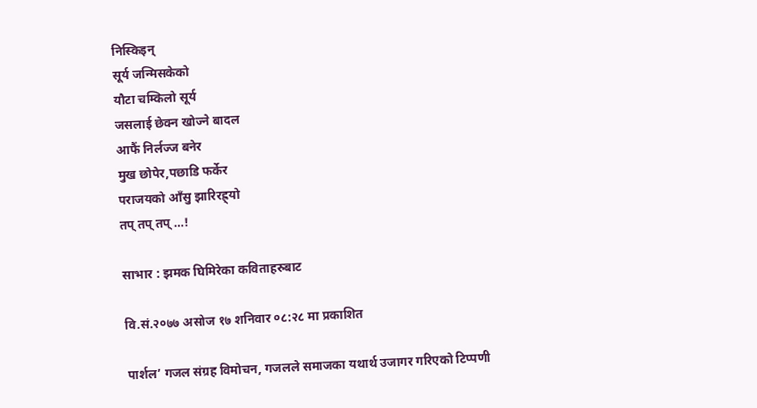निस्किइन्
सूर्य जन्मिसकेको
यौटा चम्किलो सूर्य
जसलाई छेक्न खोज्ने बादल
आफैं निर्लज्ज बनेर
मुख छोपेर,पछाडि फर्केर
पराजयको आँसु झारिरह्र्यो
तप् तप् तप् …!

साभार : झमक घिमिरेका कविताहरुबाट

वि.सं.२०७७ असोज १७ शनिवार ०८:२८ मा प्रकाशित

पार्शल’ गजल संग्रह विमोचन, गजलले समाजका यथार्थ उजागर गरिएको टिप्पणी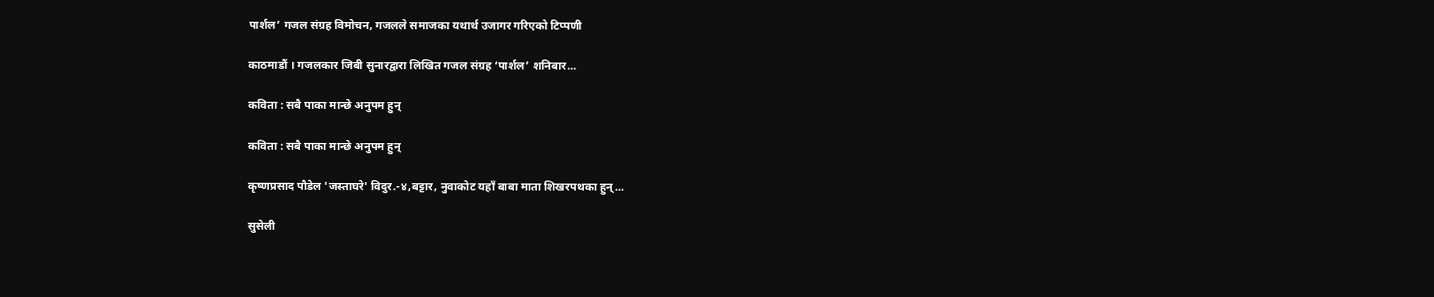पार्शल’ गजल संग्रह विमोचन, गजलले समाजका यथार्थ उजागर गरिएको टिप्पणी

काठमाडौं । गजलकार जिबी सुनारद्वारा लिखित गजल संग्रह ‘पार्शल’ शनिबार...

कविता : सबै पाका मान्छे अनुपम हुन्

कविता : सबै पाका मान्छे अनुपम हुन्

कृष्णप्रसाद पौडेल 'जस्ताघरे' विदुर.-४,बट्टार, नुवाकोट यहाँ बाबा माता शिखरपथका हुन्...

सुसेली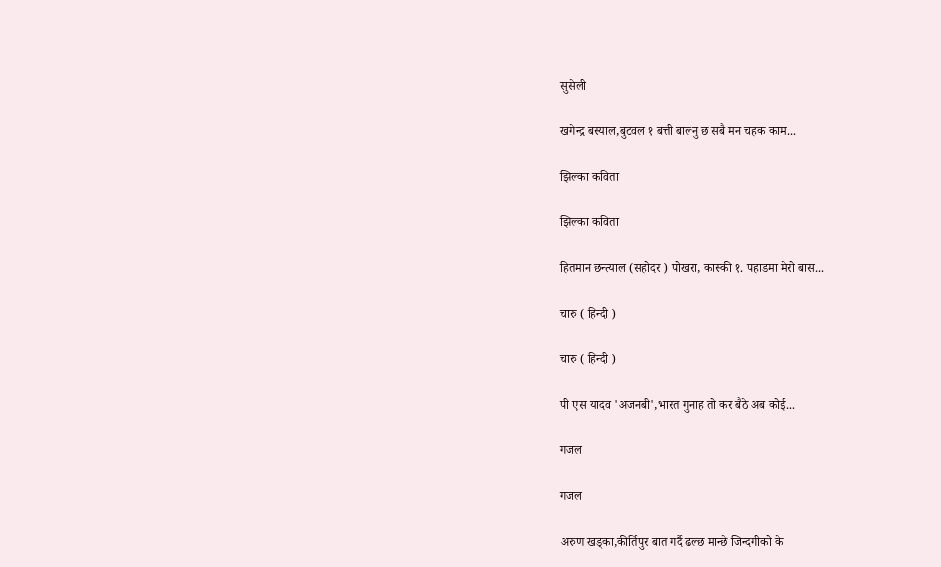सुसेली

खगेन्द्र बस्याल,बुटवल १ बत्ती बाल्नु छ सबै मन चहक काम...

झिल्का कविता

झिल्का कविता

हितमान छन्त्याल (सहोदर ) पोखरा, कास्की १. पहाडमा मेरो बास...

चारु ( हिन्दी )

चारु ( हिन्दी )

पी एस यादव 'अजनबी',भारत गुनाह तो कर बैठे अब कोई...

गजल

गजल

अरुण खड्का,कीर्तिपुर बात गर्दै ढल्छ मान्छे जिन्दगीको के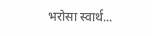भरोसा स्वार्थ...